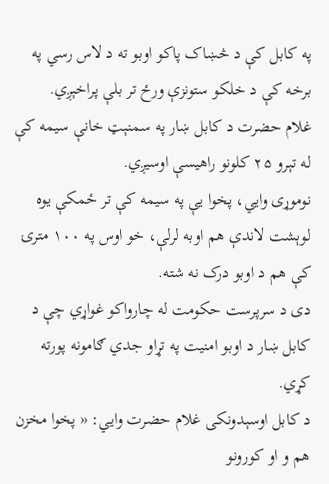په کابل کې د څښاک پاکو اوبو ته د لاس رسي په برخه کې د خلکو ستونزې ورځ تر بلې پراخېږي.
غلام حضرت د کابل ښار په سمنېټ خانې سيمه کې له تېرو ۲۵ کلونو راهیسې اوسیږي.
نوموړی وایي، پخوا یې په سیمه کې تر ځمکې یوه لوېشت لاندې هم اوبه لرلې، خو اوس په ۱۰۰ مترۍ کې هم د اوبو درک نه شته.
دی د سرپرست حکومت له چارواکو غواړي چې د کابل ښار د اوبو امنيت په تړاو جدي ګامونه پورته کړي.
د کابل اوسېدونکی غلام حضرت وايي: « پخوا مخزن هم و او کورونو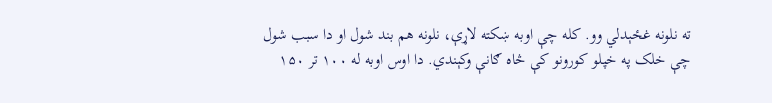ته نلونه غځېدلي وو. کله چې اوبه ښکته لاړې، نلونه هم بند شول او دا سبب شول چې خلک په خپلو کورونو کې څاه ګانې وکېندي. دا اوس اوبه له ۱۰۰ تر ۱۵۰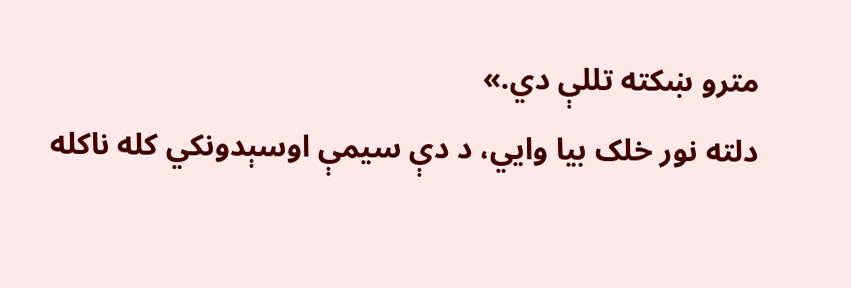مترو ښکته تللې دي.»
دلته نور خلک بیا وایي، د دې سیمې اوسېدونکي کله ناکله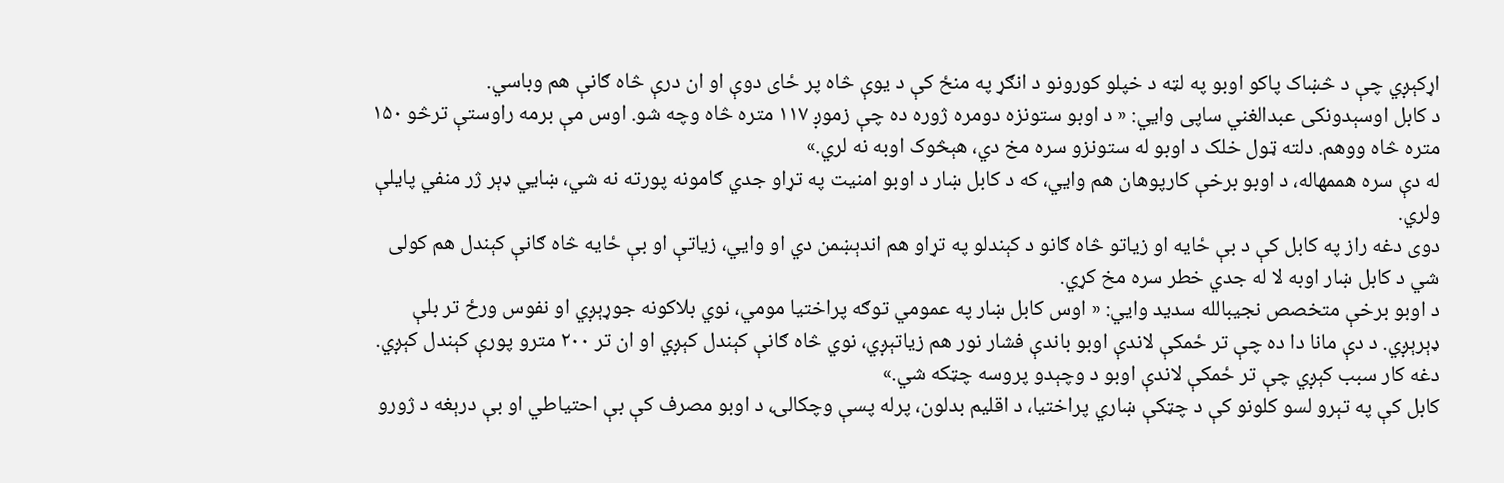اړکېږي چې د څښاک پاکو اوبو په لټه د خپلو کورونو د انګړ په منځ کې د یوې څاه پر ځای دوې او ان درې څاه ګانې هم وباسي.
د کابل اوسېدونکی عبدالغني ساپی وايي: « د اوبو ستونزه دومره ژوره ده چې زموږ ۱۱۷ متره څاه وچه شو. اوس مې برمه راوستې ترڅو ۱۵۰ متره څاه ووهم. دلته ټول خلک د اوبو له ستونزو سره مخ دي، هېڅوک اوبه نه لري.»
له دې سره هممهاله، د اوبو برخې کارپوهان هم وایي، که د کابل ښار د اوبو امنيت په تړاو جدي ګامونه پورته نه شي، ښایي ډېر ژر منفي پایلې ولري.
دوی دغه راز په کابل کې د بې ځایه او زیاتو څاه ګانو د کېندلو په تړاو هم اندېښمن دي او وایي، زیاتې او بې ځایه څاه ګانې کېندل هم کولی شي د کابل ښار اوبه لا له جدي خطر سره مخ کړي.
د اوبو برخې متخصص نجیبالله سدید وايي: « اوس کابل ښار په عمومي توګه پراختیا مومي، نوي بلاکونه جوړېږي او نفوس ورځ تر بلې ډېرېږي. د دې مانا دا ده چې تر ځمکې لاندې اوبو باندې فشار نور هم زیاتېږي، نوي څاه ګانې کېندل کېږي او ان تر ۲۰۰ مترو پورې کېندل کېږي. دغه کار سبب کېږي چې تر ځمکې لاندې اوبو د وچېدو پروسه چټکه شي.»
کابل کې په تېرو لسو کلونو کې د چټکې ښاري پراختیا، د اقلیم بدلون، پرله پسې وچکالۍ، د اوبو مصرف کې بې احتیاطي او بې درېغه د ژورو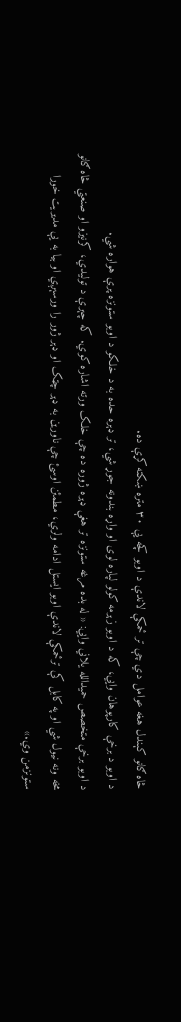څاه ګانو کېندل هغه عوامل دي چې تر ځمکې لاندې د اوبو کچه یې ۳۰ متره ښکته کړې ده.
د اوبو د برخې کارپوهان وايي، که د اوبو زېرمه کولو لپاره لوی او واړه بندونه جوړ شي، تر ډېره حده به د خلکو د اوبو ستونزه پرې هواره شي.
د اوبو برخې متخصص حمیدالله یلاني وايي: « له بده مرغه ستونزه تر هغې ډېره ژوره ده چې خلک ورته اشاره کوي. که چېرې د تولیدي، کرنیزو او صنعتي څاه ګانو مخه ونه نیول شي او په کابل کې ترځمکې لاندې اوبو ایستل ادامه ولري، مطمئن اوسئ چې ناورین به ډېر چټک او ډېر ژور را ورسېږي او بیا به یې مدیریت خورا ستونزمن وي.»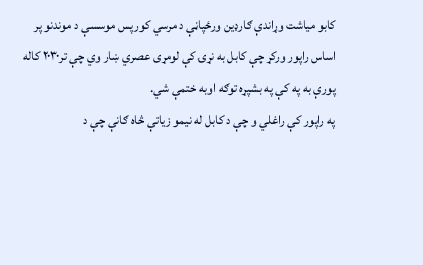کابو میاشت وړاندې ګارډین ورځپاڼې د مرسي کورپس موسسې د موندنو پر اساس راپور ورکړ چې کابل به نړۍ کې لومړی عصري ښار وي چې تر۲۰۳۰ کاله پورې به په کې په بشپړه توګه اوبه ختمې شي.
په راپور کې راغلي و چې د کابل له نیمو زیاتې څاه ګانې چې د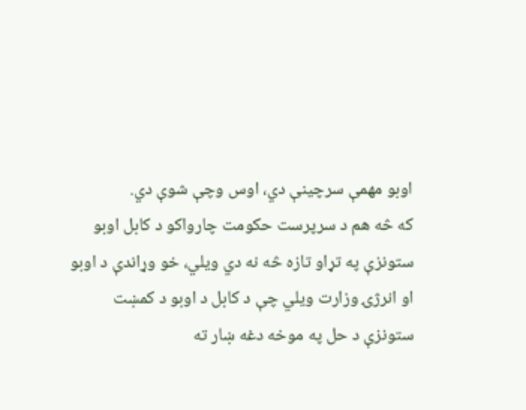اوبو مهمې سرچینې دي، اوس وچې شوې دي.
که څه هم د سرپرست حکومت چارواکو د کابل اوبو ستونزې په تړاو تازه څه نه دي ویلي، خو وړاندې د اوبو او انرژۍ وزارت ویلي چې د کابل د اوبو د کمښت ستونزې د حل په موخه دغه ښار ته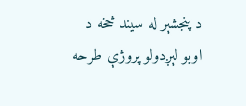د پنجشېر له سیند څخه د اوبو لېږدولو پروژې طرحه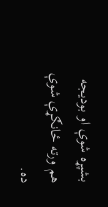بشپړه شوې او بودیجه هم ورته ځانګړې شوې ده.